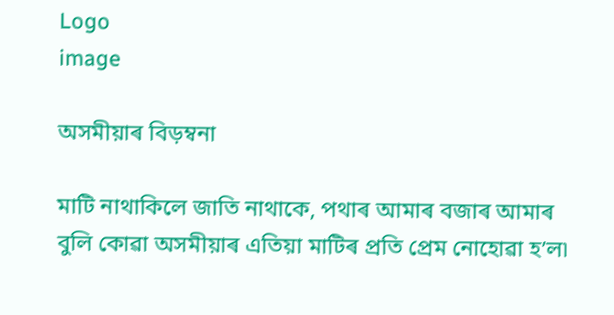Logo
image

অসমীয়াৰ বিড়ম্বনা

মাটি নাথাকিলে জাতি নাথাকে, পথাৰ আমাৰ বজাৰ আমাৰ বুলি কোৱা অসমীয়াৰ এতিয়া মাটিৰ প্ৰতি প্ৰেম নোহোৱা হ’ল৷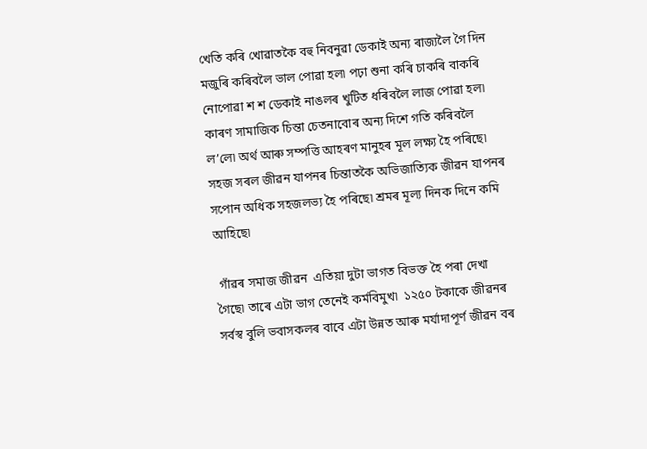খেতি কৰি খোৱাতকৈ বহু নিবনুৱা ডেকাই অন্য ৰাজ্যলৈ গৈ দিন মজুৰি কৰিবলৈ ভাল পোৱা হল৷ পঢ়া শুনা কৰি চাকৰি বাকৰি নোপোৱা শ শ ডেকাই নাঙলৰ খুটিত ধৰিবলৈ লাজ পোৱা হল৷ কাৰণ সামাজিক চিন্তা চেতনাবোৰ অন্য দিশে গতি কৰিবলৈ ল’লে৷ অৰ্থ আৰু সম্পত্তি আহৰণ মানুহৰ মূল লক্ষ্য হৈ পৰিছে৷ সহজ সৰল জীৱন যাপনৰ চিন্তাতকৈ অভিজাত্যিক জীৱন যাপনৰ সপোন অধিক সহজলভ্য হৈ পৰিছে৷ শ্ৰমৰ মূল্য দিনক দিনে কমি আহিছে৷

 গাঁৱৰ সমাজ জীৱন  এতিয়া দুটা ভাগত বিভক্ত হৈ পৰা দেখা গৈছে৷ তাৰে এটা ভাগ তেনেই কৰ্মবিমুখ৷  ১২৫০ টকাকে জীৱনৰ সৰ্বস্ব বুলি ভবাসকলৰ বাবে এটা উন্নত আৰু মৰ্যাদাপূৰ্ণ জীৱন বৰ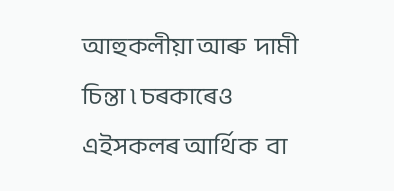আহুকলীয়া আৰু  দামী চিন্তা ৷ চৰকাৰেও এইসকলৰ আৰ্থিক  বা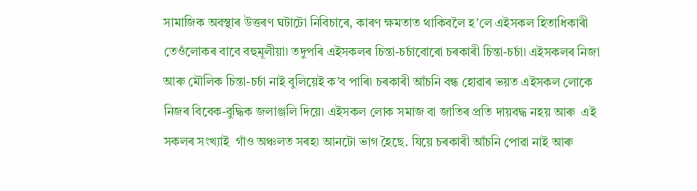সামাজিক অবস্থাৰ উত্তৰণ ঘটাটো নিবিচাৰে, কাৰণ ক্ষমতাত থাকিবলৈ হ’লে এইসকল হিতাধিকাৰী তেওঁলোকৰ বাবে বহুমূলীয়া৷ তদুপৰি এইসকলৰ চিন্তা-চৰ্চাবোৰো চৰকাৰী চিন্তা-চৰ্চা৷ এইসকলৰ নিজা আৰু মৌলিক চিন্তা-চৰ্চা নাই বুলিয়েই ক’ব পাৰি৷ চৰকাৰী আঁচনি বন্ধ হোৱাৰ ভয়ত এইসকল লোকে নিজৰ বিবেক-বুদ্ধিক জলাঞ্জলি দিয়ে৷ এইসকল লোক সমাজ বা জাতিৰ প্ৰতি দায়বদ্ধ নহয় আৰু  এই সকলৰ সংখ্যাই  গাঁও অঞ্চলত সৰহ৷ আনটো ভাগ হৈছে. যিয়ে চৰকাৰী আঁচনি পোৱা নাই আৰু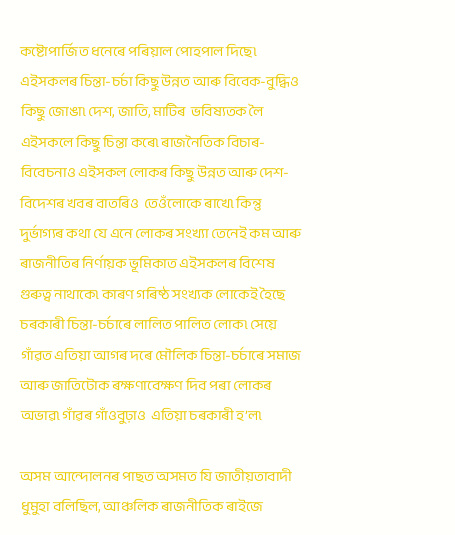কষ্টোপাৰ্জিত ধনেৰে পৰিয়াল পোহপাল দিছে৷ এইসকলৰ চিন্তা-চৰ্চা কিছু উন্নত আৰু বিবেক-বুদ্ধিও কিছু জোঙা৷ দেশ, জাতি, মাটিৰ  ভবিষ্যতক লৈ এইসকলে কিছু চিন্তা কৰে৷ ৰাজনৈতিক বিচাৰ-বিবেচনাও এইসকল লোকৰ কিছু উন্নত আৰু দেশ-বিদেশৰ খবৰ বাতৰিও  তেওঁলোকে ৰাখে৷ কিন্তু  দুৰ্ভাগ্যৰ কথা যে এনে লোকৰ সংখ্যা তেনেই কম আৰু ৰাজনীতিৰ নিৰ্ণায়ক ভূমিকাত এইসকলৰ বিশেষ গুৰুত্ব নাথাকে৷ কাৰণ গৰিষ্ঠ সংখ্যক লোকেই হৈছে চৰকাৰী চিন্তা-চৰ্চাৰে লালিত পালিত লোক৷ সেয়ে গাঁৱত এতিয়া আগৰ দৰে মৌলিক চিন্তা-চৰ্চাৰে সমাজ আৰু জাতিটোক ৰক্ষণাবেক্ষণ দিব পৰা লোকৰ অভাৱ৷ গাঁৱৰ গাঁওবুঢ়াও  এতিয়া চৰকাৰী হ’ল৷

অসম আন্দোলনৰ পাছত অসমত যি জাতীয়তাবাদী ধুমুহা বলিছিল, আঞ্চলিক ৰাজনীতিক ৰাইজে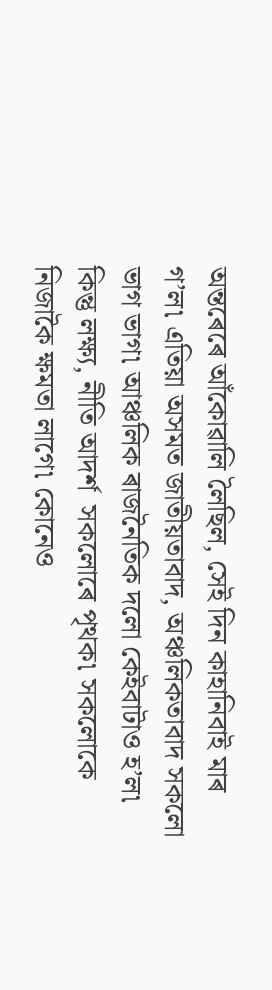অন্তৰেৰে আঁকোৱালি লৈছিল, সেই দিন কাহানিবাই মাৰ গ’ল৷ এতিয়া অসমত জাতীয়তাবাদ, অঞ্চলিকতাবাদ সকলো ভাগ ভাগ৷ আঞ্চলিক ৰাজনৈতিক দলো কেইবাটাও হ’ল৷ কিন্তু লক্ষ্য, নীতি আদৰ্শ  সকলোৰে পৃথক৷ সকলোকে নিজাকৈ ক্ষমতা লাগে৷ কোনেও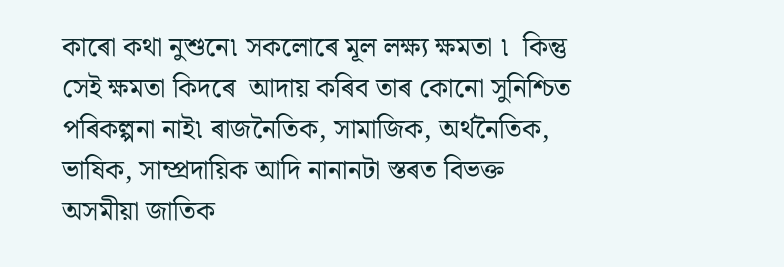কাৰো কথা নুশুনে৷ সকলোৰে মূল লক্ষ্য ক্ষমতা ৷  কিন্তু সেই ক্ষমতা কিদৰে  আদায় কৰিব তাৰ কোনো সুনিশ্চিত পৰিকল্পনা নাই৷ ৰাজনৈতিক, সামাজিক, অৰ্থনৈতিক, ভাষিক, সাম্প্ৰদায়িক আদি নানানটা স্তৰত বিভক্ত অসমীয়া জাতিক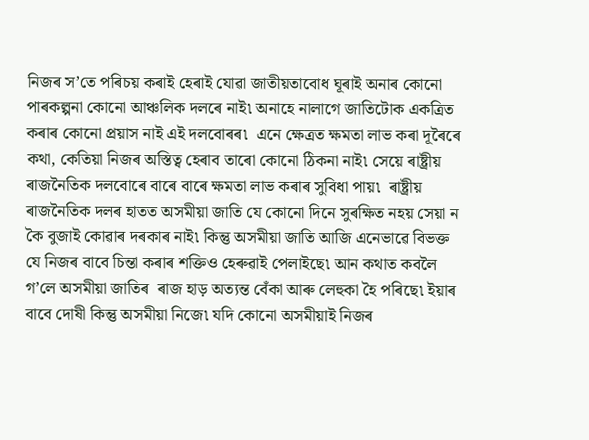নিজৰ স’তে পৰিচয় কৰাই হেৰাই যোৱা জাতীয়তাবোধ ঘূৰাই অনাৰ কোনো পাৰকল্পনা কোনো আঞ্চলিক দলৰে নাই৷ অনাহে নালাগে জাতিটোক একত্ৰিত কৰাৰ কোনো প্ৰয়াস নাই এই দলবোৰৰ৷  এনে ক্ষেত্ৰত ক্ষমতা লাভ কৰা দূৰৈৰে কথা, কেতিয়া নিজৰ অস্তিত্ব হেৰাব তাৰো কোনো ঠিকনা নাই৷ সেয়ে ৰাষ্ট্ৰীয় ৰাজনৈতিক দলবোৰে বাৰে বাৰে ক্ষমতা লাভ কৰাৰ সুবিধা পায়৷  ৰাষ্ট্ৰীয় ৰাজনৈতিক দলৰ হাতত অসমীয়া জাতি যে কোনো দিনে সুৰক্ষিত নহয় সেয়া ন কৈ বুজাই কোৱাৰ দৰকাৰ নাই৷ কিন্তু অসমীয়া জাতি আজি এনেভাৱে বিভক্ত যে নিজৰ বাবে চিন্তা কৰাৰ শক্তিও হেৰুৱাই পেলাইছে৷ আন কথাত কবলৈ গ’লে অসমীয়া জাতিৰ  ৰাজ হাড় অত্যন্ত বেঁকা আৰু লেহুকা হৈ পৰিছে৷ ইয়াৰ বাবে দোষী কিন্তু অসমীয়া নিজে৷ যদি কোনো অসমীয়াই নিজৰ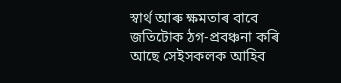স্বাৰ্থ আৰু ক্ষমতাৰ বাবে জতিটোক ঠগ-প্ৰবঞ্চনা কৰি আছে সেইসকলক আহিব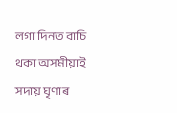লগা দিনত বাচি থকা অসমীয়াই সদায় ঘৃণাৰ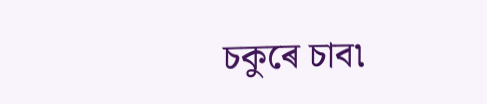চকুৰে চাব৷